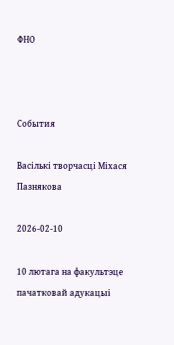ФНО



События

Васількі творчасці Міхася Пазнякова

2026-02-10

10 лютага на факультэце пачатковай адукацыі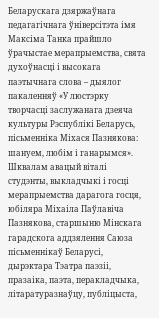Беларускага дзяржаўнага педагагічнага ўніверсітэта імя Максіма Танка прайшло ўрачыстае мерапрыемства, свята духоўнасці і высокага паэтычнага слова – дыялог пакаленняў «У люстэрку творчасці заслужанага дзеяча культуры Рэспублікі Беларусь, пісьменніка Міхася Пазнякова: шануем, любім і ганарымся». Шквалам авацый віталі студэнты, выкладчыкі і госці мерапрыемства дарагога госця, юбіляра Міхаіла Паўлавіча Пазнякова, старшыню Мінскага гарадскога аддзялення Саюза пісьменнікаў Беларусі, дырэктара Тэатра паэзіі, празаіка, паэта, перакладчыка, літаратуразнаўцу, публіцыста,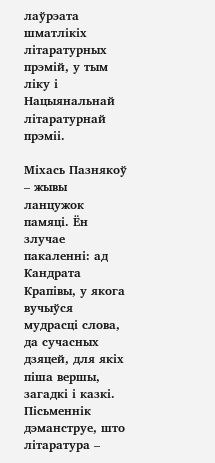лаўрэата шматлікіх літаратурных прэмій, у тым ліку і Нацыянальнай літаратурнай прэміі.

Міхась Пазнякоў – жывы ланцужок памяці. Ён злучае пакаленні: ад Кандрата Крапівы, у якога вучыўся мудрасці слова, да сучасных дзяцей, для якіх піша вершы, загадкі і казкі. Пісьменнік дэманструе, што літаратура –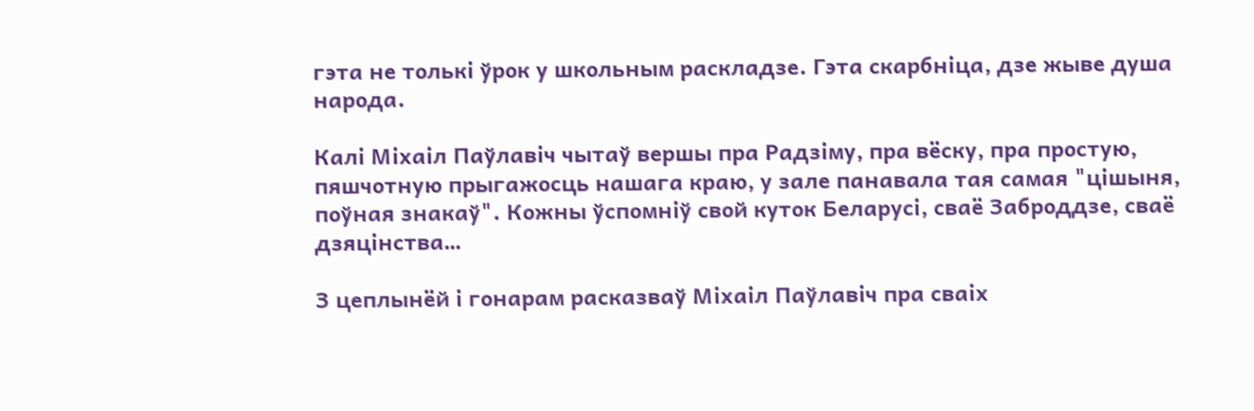гэта не толькі ўрок у школьным раскладзе. Гэта скарбніца, дзе жыве душа народа.

Калі Міхаіл Паўлавіч чытаў вершы пра Радзіму, пра вёску, пра простую, пяшчотную прыгажосць нашага краю, у зале панавала тая самая "цішыня, поўная знакаў". Кожны ўспомніў свой куток Беларусі, сваё Заброддзе, сваё дзяцінства…

З цеплынёй і гонарам расказваў Міхаіл Паўлавіч пра сваіх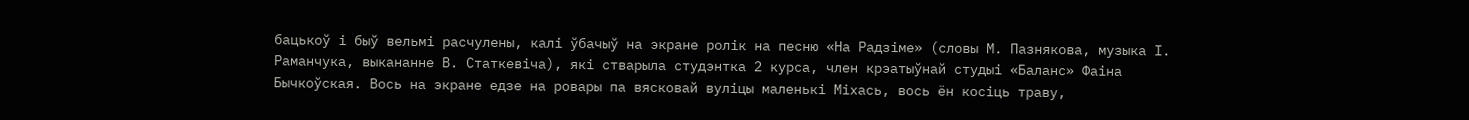бацькоў і быў вельмі расчулены, калі ўбачыў на экране ролік на песню «На Радзіме» (словы М. Пазнякова, музыка І. Раманчука, выкананне В. Статкевіча), які стварыла студэнтка 2 курса, член крэатыўнай студыі «Баланс» Фаіна Бычкоўская. Вось на экране едзе на ровары па вясковай вуліцы маленькі Міхась, вось ён косіць траву,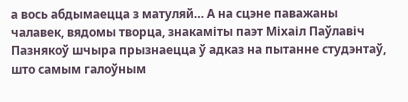а вось абдымаецца з матуляй… А на сцэне паважаны чалавек, вядомы творца, знакаміты паэт Міхаіл Паўлавіч Пазнякоў шчыра прызнаецца ў адказ на пытанне студэнтаў, што самым галоўным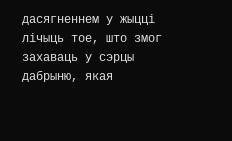дасягненнем у жыцці лічыць тое, што змог захаваць у сэрцы дабрыню, якая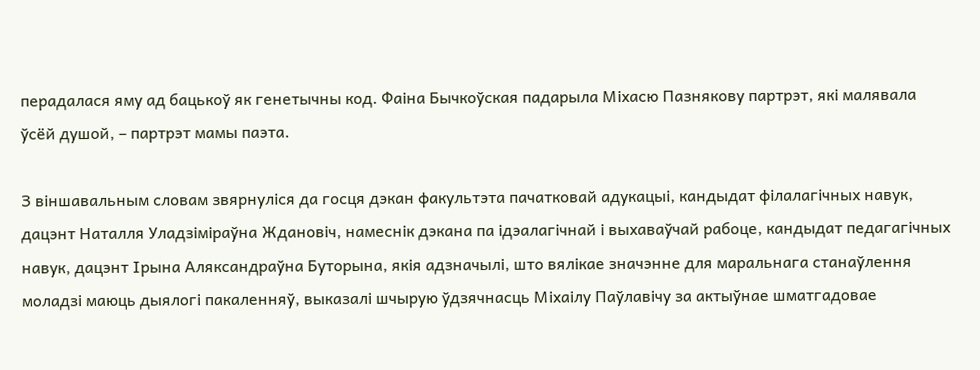перадалася яму ад бацькоў як генетычны код. Фаіна Бычкоўская падарыла Міхасю Пазнякову партрэт, які малявала ўсёй душой, – партрэт мамы паэта.

З віншавальным словам звярнуліся да госця дэкан факультэта пачатковай адукацыі, кандыдат філалагічных навук, дацэнт Наталля Уладзіміраўна Ждановіч, намеснік дэкана па ідэалагічнай і выхаваўчай рабоце, кандыдат педагагічных навук, дацэнт Ірына Аляксандраўна Буторына, якія адзначылі, што вялікае значэнне для маральнага станаўлення моладзі маюць дыялогі пакаленняў, выказалі шчырую ўдзячнасць Міхаілу Паўлавічу за актыўнае шматгадовае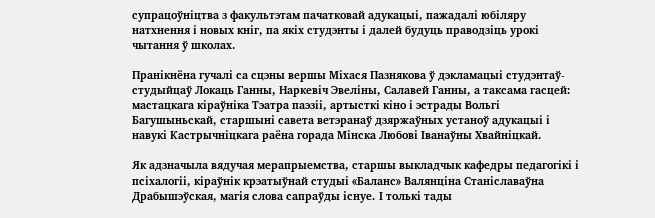супрацоўніцтва з факультэтам пачатковай адукацыі, пажадалі юбіляру натхнення і новых кніг, па якіх студэнты і далей будуць праводзіць урокі чытання ў школах.

Пранікнёна гучалі са сцэны вершы Міхася Пазнякова ў дэкламацыі студэнтаў-студыйцаў Локаць Ганны, Наркевіч Эвеліны, Салавей Ганны, а таксама гасцей: мастацкага кіраўніка Тэатра паэзіі, артысткі кіно і эстрады Вольгі Багушыньскай, старшыні савета ветэранаў дзяржаўных устаноў адукацыі і навукі Кастрычніцкага раёна горада Мінска Любові Іванаўны Хвайніцкай.

Як адзначыла вядучая мерапрыемства, старшы выкладчык кафедры педагогікі і псіхалогіі, кіраўнік крэатыўнай студыі «Баланс» Валянціна Станіславаўна Драбышэўская, магія слова сапраўды існуе. І толькі тады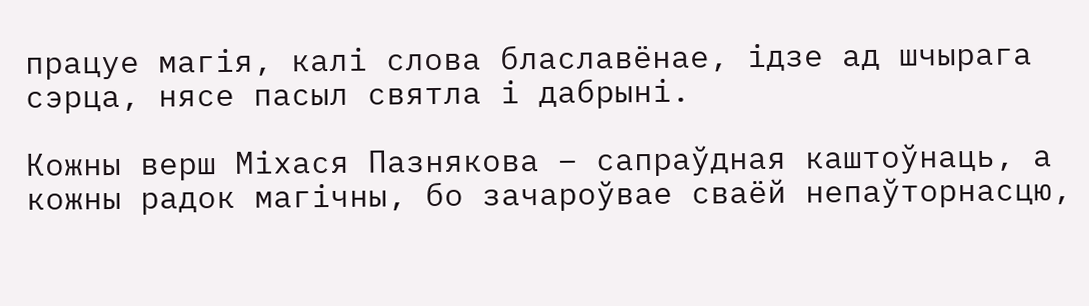працуе магія, калі слова блаславёнае, ідзе ад шчырага сэрца, нясе пасыл святла і дабрыні.

Кожны верш Міхася Пазнякова – сапраўдная каштоўнаць, а кожны радок магічны, бо зачароўвае сваёй непаўторнасцю,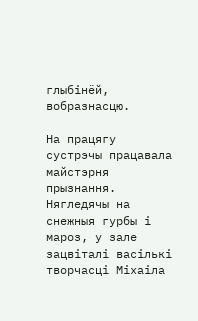глыбінёй, вобразнасцю.

На працягу сустрэчы працавала майстэрня прызнання. Нягледячы на снежныя гурбы і мароз, у зале зацвіталі васількі творчасці Міхаіла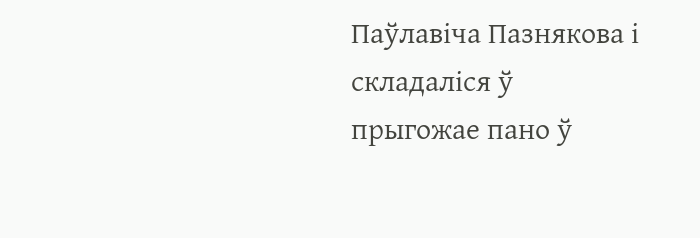Паўлавіча Пазнякова і складаліся ў прыгожае пано ў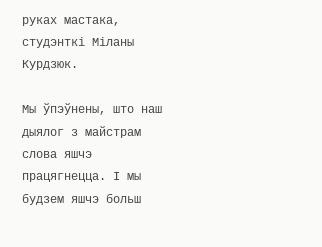руках мастака, студэнткі Міланы Курдзюк.

Мы ўпэўнены, што наш дыялог з майстрам слова яшчэ працягнецца. І мы будзем яшчэ больш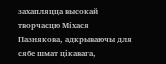захапляцца высокай творчасцю Міхася Пазнякова, адкрываючы для сябе шмат цікавага,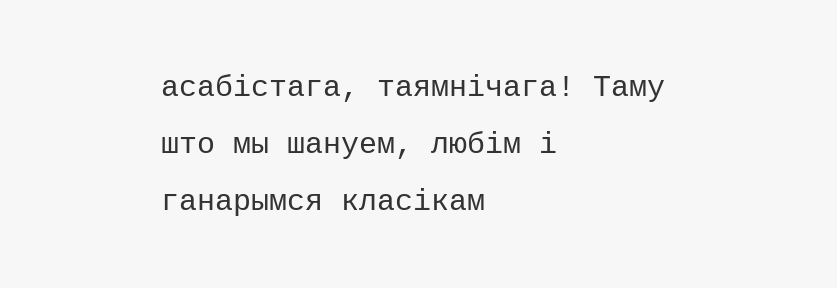асабістага, таямнічага! Таму што мы шануем, любім і ганарымся класікам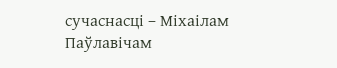сучаснасці – Міхаілам Паўлавічам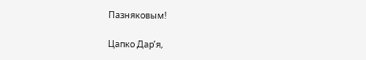Пазняковым!

Цапко Дар’я,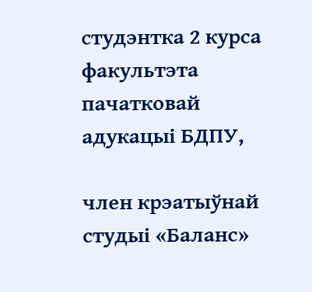студэнтка 2 курса факультэта пачатковай адукацыі БДПУ,

член крэатыўнай студыі «Баланс»